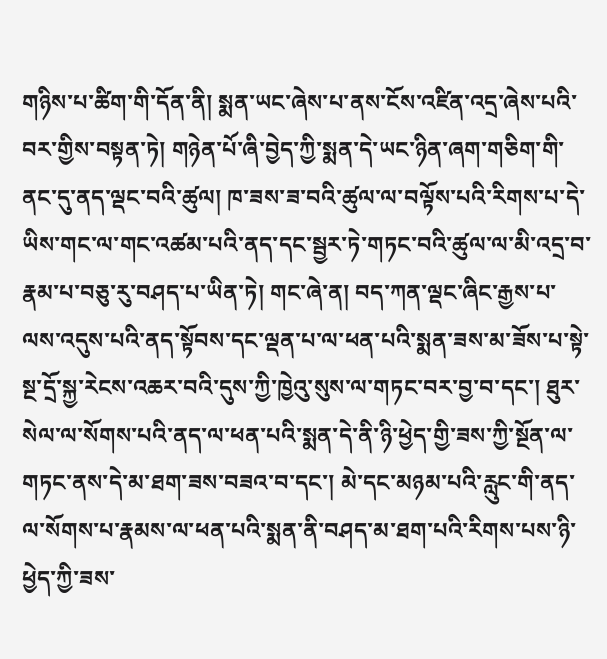གཉིས་པ་ཚིག་གི་དོན་ནི། སྨན་ཡང་ཞེས་པ་ནས་ངོས་འཛིན་འདྲ་ཞེས་པའི་བར་གྱིས་བསྟན་ཏེ། གཉེན་པོ་ཞི་བྱེད་ཀྱི་སྨན་དེ་ཡང་ཉིན་ཞག་གཅིག་གི་ནང་དུ་ནད་ལྡང་བའི་ཚུལ། ཁ་ཟས་ཟ་བའི་ཚུལ་ལ་བལྟོས་པའི་རིགས་པ་དེ་ཡིས་གང་ལ་གང་འཚམ་པའི་ནད་དང་སྦྱར་ཏེ་གཏང་བའི་ཚུལ་ལ་མི་འདྲ་བ་རྣམ་པ་བཅུ་རུ་བཤད་པ་ཡིན་ཏེ། གང་ཞེ་ན། བད་ཀན་ལྡང་ཞིང་རྒྱས་པ་ལས་འདུས་པའི་ནད་སྟོབས་དང་ལྡན་པ་ལ་ཕན་པའི་སྨན་ཟས་མ་ཟོས་པ་སྟེ་སྔ་དྲོ་སྐྱ་རེངས་འཆར་བའི་དུས་ཀྱི་ཁྱེའུ་སུས་ལ་གཏང་བར་བྱ་བ་དང་། ཐུར་སེལ་ལ་སོགས་པའི་ནད་ལ་ཕན་པའི་སྨན་དེ་ནི་ཉི་ཕྱེད་གྱི་ཟས་ཀྱི་སྔོན་ལ་གཏང་ནས་དེ་མ་ཐག་ཟས་བཟའ་བ་དང་། མེ་དང་མཉམ་པའི་རླུང་གི་ནད་ལ་སོགས་པ་རྣམས་ལ་ཕན་པའི་སྨན་ནི་བཤད་མ་ཐག་པའི་རིགས་པས་ཉི་ཕྱེད་ཀྱི་ཟས་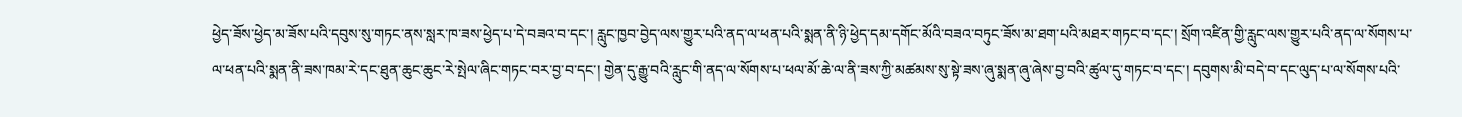ཕྱེད་ཟོས་ཕྱེད་མ་ཟོས་པའི་དབུས་སུ་གཏང་ནས་སླར་ཁ་ཟས་ཕྱེད་པ་དེ་བཟའ་བ་དང་། རླུང་ཁྱབ་བྱེད་ལས་གྱུར་པའི་ནད་ལ་ཕན་པའི་སྨན་ནི་ཉི་ཕྱེད་དམ་དགོང་མོའི་བཟའ་བཏུང་ཟོས་མ་ཐག་པའི་མཐར་གཏང་བ་དང་། སྲོག་འཛིན་གྱི་རླུང་ལས་གྱུར་པའི་ནད་ལ་སོགས་པ་ལ་ཕན་པའི་སྨན་ནི་ཟས་ཁམ་རེ་དང་ཐུན་ཆུང་ཆུང་རེ་སྤེལ་ཞིང་གཏང་བར་བྱ་བ་དང་། གྱེན་དུ་རྒྱུ་བའི་རླུང་གི་ནད་ལ་སོགས་པ་ཕལ་མོ་ཆེ་ལ་ནི་ཟས་ཀྱི་མཚམས་སུ་སྟེ་ཟས་ཞུ་སྨན་ཞུ་ཞེས་བྱ་བའི་ཚུལ་དུ་གཏང་བ་དང་། དབུགས་མི་བདེ་བ་དང་ལུད་པ་ལ་སོགས་པའི་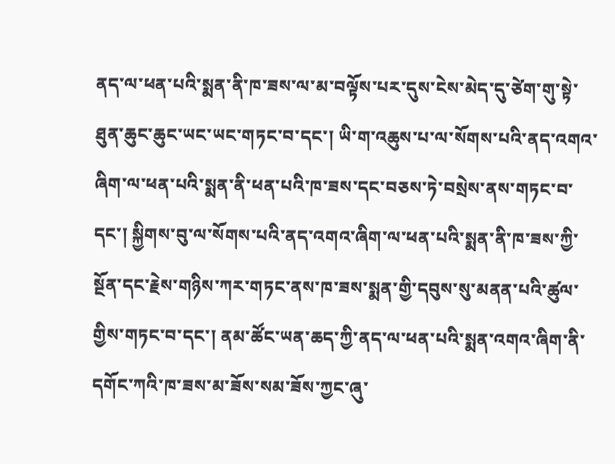ནད་ལ་ཕན་པའི་སྨན་ནི་ཁ་ཟས་ལ་མ་བལྟོས་པར་དུས་ངེས་མེད་དུ་ཙེག་གུ་སྟེ་ཐུན་ཆུང་ཆུང་ཡང་ཡང་གཏང་བ་དང་། ཡི་ག་འཆུས་པ་ལ་སོགས་པའི་ནད་འགའ་ཞིག་ལ་ཕན་པའི་སྨན་ནི་ཕན་པའི་ཁ་ཟས་དང་བཅས་ཏེ་བསྲེས་ནས་གཏང་བ་དང་། སྐྱིགས་བུ་ལ་སོགས་པའི་ནད་འགའ་ཞིག་ལ་ཕན་པའི་སྨན་ནི་ཁ་ཟས་ཀྱི་སྔོན་དང་རྗེས་གཉིས་ཀར་གཏང་ནས་ཁ་ཟས་སྨན་གྱི་དབུས་སུ་མནན་པའི་ཚུལ་གྱིས་གཏང་བ་དང་། ནམ་ཚོང་ཡན་ཆད་ཀྱི་ནད་ལ་ཕན་པའི་སྨན་འགའ་ཞིག་ནི་དགོང་ཀའི་ཁ་ཟས་མ་ཟོས་སམ་ཟོས་ཀྱང་ཞུ་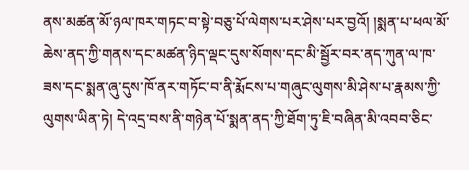ནས་མཚན་མོ་ཉལ་ཁར་གཏང་བ་སྟེ་བཅུ་པོ་ལེགས་པར་ཤེས་པར་བྱའོ། །སྨན་པ་ཕལ་མོ་ཆེས་ནད་ཀྱི་གནས་དང་མཚན་ཉིད་ལྡང་དུས་སོགས་དང་མི་སྦྱོར་བར་ནད་ཀུན་ལ་ཁ་ཟས་དང་སྨན་ཞུ་དུས་ཁོ་ནར་གཏོང་བ་ནི་རྨོངས་པ་གཞུང་ལུགས་མི་ཤེས་པ་རྣམས་ཀྱི་ལུགས་ཡིན་ཏེ། དེ་འདྲ་བས་ནི་གཉེན་པོ་སྨན་ནད་ཀྱི་ཐོག་ཏུ་ཇི་བཞིན་མི་འབབ་ཅིང་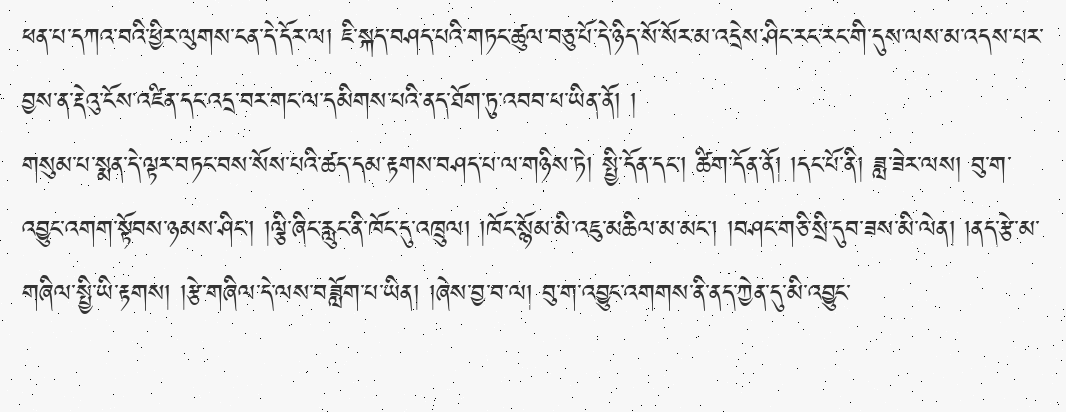ཕན་པ་དཀའ་བའི་ཕྱིར་ལུགས་ངན་དེ་དོར་ལ། ཇི་སྐད་བཤད་པའི་གཏང་ཚུལ་བཅུ་པོ་དེ་ཉིད་སོ་སོར་མ་འདྲེས་ཤིང་རང་རང་གི་དུས་ལས་མ་འདས་པར་བྱས་ན་རྡེའུ་ངོས་འཛིན་དང་འདྲ་བར་གང་ལ་དམིགས་པའི་ནད་ཐོག་ཏུ་འབབ་པ་ཡིན་ནོ། །
གསུམ་པ་སྨན་དེ་ལྟར་བཏང་བས་སོས་པའི་ཚད་དམ་རྟགས་བཤད་པ་ལ་གཉིས་ཏེ། སྤྱི་དོན་དང་། ཚིག་དོན་ནོ། །དང་པོ་ནི། ཟླ་ཟེར་ལས། བུ་ག་འབྱུང་འགག་སྟོབས་ཉམས་ཤིང་། །ལྕི་ཞིང་རླུང་ནི་ཁོང་དུ་འཁྲུལ། །ཁོང་སྙོམ་མི་འཇུ་མཆིལ་མ་མང་། །བཤང་གཅི་སྲི་དུབ་ཟས་མི་ལེན། །ནད་རྩེ་མ་གཞིལ་སྤྱི་ཡི་རྟགས། །རྩེ་གཞིལ་དེ་ལས་བཟློག་པ་ཡིན། །ཞེས་བྱ་བ་ལ། བུ་ག་འབྱུང་འགགས་ནི་ནད་ཀྱེན་དུ་མི་འབྱུང་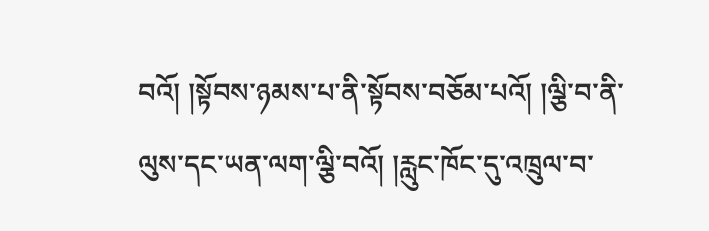བའོ། །སྟོབས་ཉམས་པ་ནི་སྟོབས་བཅོམ་པའོ། །ལྕི་བ་ནི་ལུས་དང་ཡན་ལག་ལྕི་བའོ། །རླུང་ཁོང་དུ་འཁྲུལ་བ་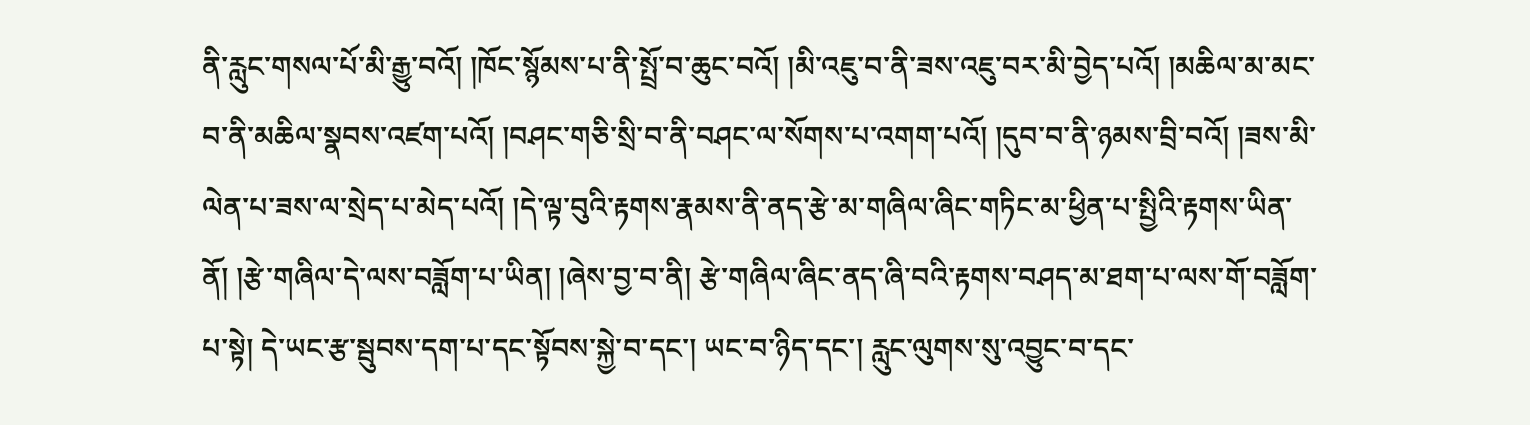ནི་རླུང་གསལ་པོ་མི་རྒྱུ་བའོ། །ཁོང་སྙོམས་པ་ནི་སྤྲོ་བ་ཆུང་བའོ། །མི་འཇུ་བ་ནི་ཟས་འཇུ་བར་མི་བྱེད་པའོ། །མཆིལ་མ་མང་བ་ནི་མཆིལ་སྣབས་འཛག་པའོ། །བཤང་གཅི་སྲི་བ་ནི་བཤང་ལ་སོགས་པ་འགག་པའོ། །དུབ་བ་ནི་ཉམས་བྲི་བའོ། །ཟས་མི་ལེན་པ་ཟས་ལ་སྲེད་པ་མེད་པའོ། །དེ་ལྟ་བུའི་རྟགས་རྣམས་ནི་ནད་རྩེ་མ་གཞིལ་ཞིང་གཏིང་མ་ཕྱིན་པ་སྤྱིའི་རྟགས་ཡིན་ནོ། །རྩེ་གཞིལ་དེ་ལས་བཟློག་པ་ཡིན། །ཞེས་བྱ་བ་ནི། རྩེ་གཞིལ་ཞིང་ནད་ཞི་བའི་རྟགས་བཤད་མ་ཐག་པ་ལས་གོ་བཟློག་པ་སྟེ། དེ་ཡང་རྩ་སྦུབས་དག་པ་དང་སྟོབས་སྐྱེ་བ་དང་། ཡང་བ་ཉིད་དང་། རླུང་ལུགས་སུ་འབྱུང་བ་དང་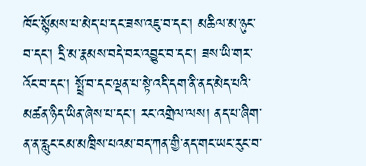ཁོང་སྙོམས་པ་མེད་པ་དང་ཟས་འཇུ་བ་དང་། མཆིལ་མ་ཉུང་བ་དང་། དྲི་མ་རྣམས་བདེ་བར་འབྱུང་བ་དང་། ཟས་ཡི་གར་འོང་བ་དང་། སྤྲོ་བ་དང་ལྡན་པ་སྟེ་འདི་དག་ནི་ནད་མེད་པའི་མཚན་ཉིད་ཡིན་ཞེས་པ་དང་། རང་འགྲེལ་ལས། ནད་པ་ཞིག་ན་ན་རླུང་ངམ་མཁྲིས་པའམ་བད་ཀན་གྱི་ནད་གང་ཡང་རུང་བ་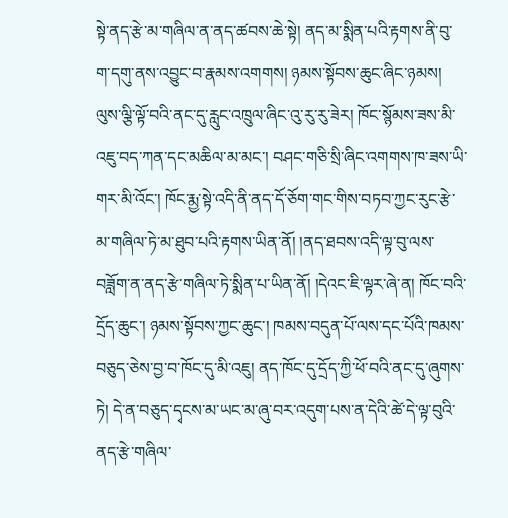སྟེ་ནད་རྩེ་མ་གཞིལ་ན་ནད་ཚབས་ཆེ་སྟེ། ནད་མ་སྨིན་པའི་རྟགས་ནི་བུ་ག་དགུ་ནས་འབྱུང་བ་རྣམས་འགགས། ཉམས་སྟོབས་ཆུང་ཞིང་ཉམས། ལུས་ལྕི་ལྟོ་བའི་ནང་དུ་རླུང་འཁྲུལ་ཞིང་འུ་རུ་རུ་ཟེར། ཁོང་སྙོམས་ཟས་མི་འཇུ་བད་ཀན་དང་མཆིལ་མ་མང་། བཤང་གཅི་སྲི་ཞིང་འགགས་ཁ་ཟས་ཡི་གར་མི་འོང་། ཁོང་རྨྱ་སྟེ་འདི་ནི་ནད་དོ་ཅོག་གང་གིས་བཏབ་ཀྱང་རུང་རྩེ་མ་གཞིལ་ཏེ་མ་ཐུབ་པའི་རྟགས་ཡིན་ནོ། །ནད་ཐབས་འདི་ལྟ་བུ་ལས་བཟློག་ན་ནད་རྩེ་གཞིལ་ཏེ་སྨིན་པ་ཡིན་ནོ། །དེའང་ཇི་ལྟར་ཞེ་ན། ཁོང་བའི་དྲོད་ཆུང་། ཉམས་སྟོབས་ཀྱང་ཆུང་། ཁམས་བདུན་པོ་ལས་དང་པོའི་ཁམས་བཅུད་ཅེས་བྱ་བ་ཁོང་དུ་མི་འཇུ། ནད་ཁོང་དུ་དྲོད་ཀྱི་ཕོ་བའི་ནང་དུ་ཞུགས་ཏེ། དེ་ན་བཅུད་དྭངས་མ་ཡང་མ་ཞུ་བར་འདུག་པས་ན་དེའི་ཚེ་དེ་ལྟ་བུའི་ནད་རྩེ་གཞིལ་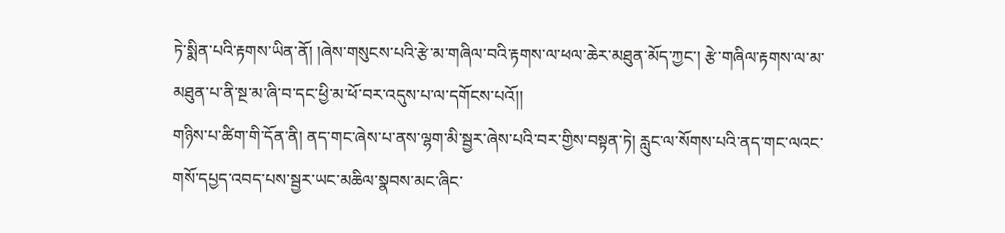ཏེ་སྨིན་པའི་རྟགས་ཡིན་ནོ། །ཞེས་གསུངས་པའི་རྩེ་མ་གཞིལ་བའི་རྟགས་ལ་ཕལ་ཆེར་མཐུན་མོད་ཀྱང་། རྩེ་གཞིལ་རྟགས་ལ་མ་མཐུན་པ་ནི་སྔ་མ་ཞི་བ་དང་ཕྱི་མ་ཕོ་བར་འདུས་པ་ལ་དགོངས་པའོ།།
གཉིས་པ་ཚིག་གི་དོན་ནི། ནད་གང་ཞེས་པ་ནས་ལྷག་མི་སྦྱར་ཞེས་པའི་བར་གྱིས་བསྟན་ཏེ། རླུང་ལ་སོགས་པའི་ནད་གང་ལའང་གསོ་དཔྱད་འབད་པས་སྦྱར་ཡང་མཆིལ་སྣབས་མང་ཞིང་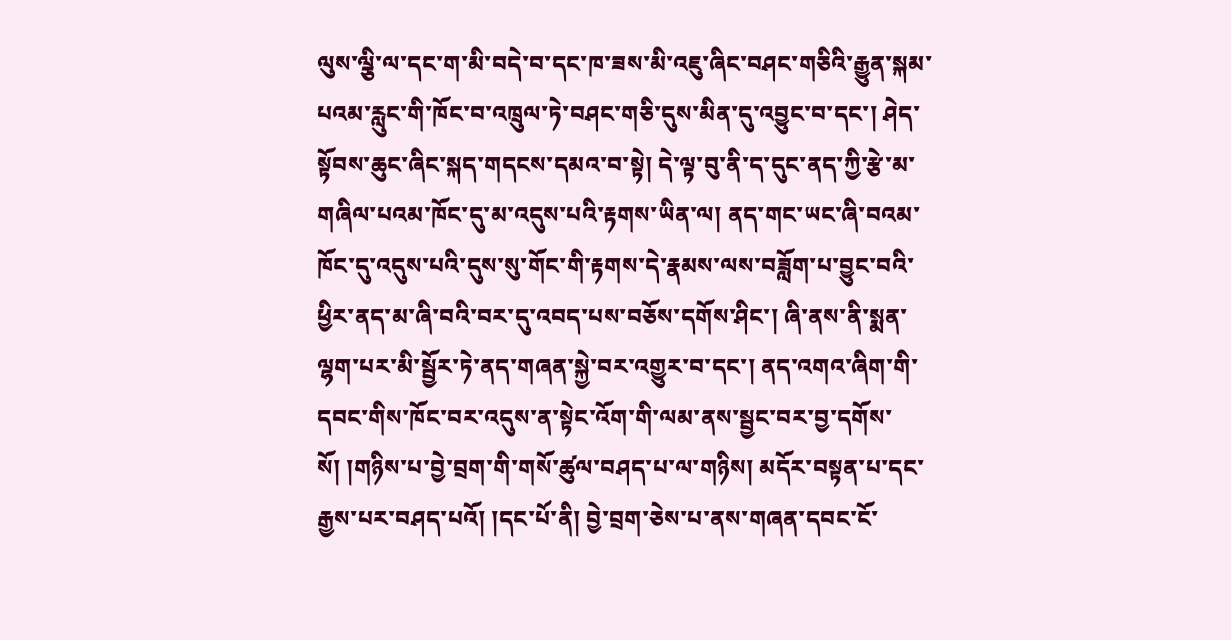ལུས་ལྕི་ལ་དང་ག་མི་བདེ་བ་དང་ཁ་ཟས་མི་འཇུ་ཞིང་བཤང་གཅིའི་རྒྱུན་སྐམ་པའམ་རླུང་གི་ཁོང་བ་འཁྲུལ་ཏེ་བཤང་གཅི་དུས་མིན་དུ་འབྱུང་བ་དང་། ཤེད་སྟོབས་ཆུང་ཞིང་སྐད་གདངས་དམའ་བ་སྟེ། དེ་ལྟ་བུ་ནི་ད་དུང་ནད་ཀྱི་རྩེ་མ་གཞིལ་པའམ་ཁོང་དུ་མ་འདུས་པའི་རྟགས་ཡིན་ལ། ནད་གང་ཡང་ཞི་བའམ་ཁོང་དུ་འདུས་པའི་དུས་སུ་གོང་གི་རྟགས་དེ་རྣམས་ལས་བཟློག་པ་བྱུང་བའི་ཕྱིར་ནད་མ་ཞི་བའི་བར་དུ་འབད་པས་བཅོས་དགོས་ཤིང་། ཞི་ནས་ནི་སྨན་ལྷག་པར་མི་སྦྱོར་ཏེ་ནད་གཞན་སྐྱེ་བར་འགྱུར་བ་དང་། ནད་འགའ་ཞིག་གི་དབང་གིས་ཁོང་བར་འདུས་ན་སྟེང་འོག་གི་ལམ་ནས་སྦྱང་བར་བྱ་དགོས་སོ། །གཉིས་པ་བྱེ་བྲག་གི་གསོ་ཚུལ་བཤད་པ་ལ་གཉིས། མདོར་བསྟན་པ་དང་རྒྱས་པར་བཤད་པའོ། །དང་པོ་ནི། བྱེ་བྲག་ཅེས་པ་ནས་གཞན་དབང་ངོ་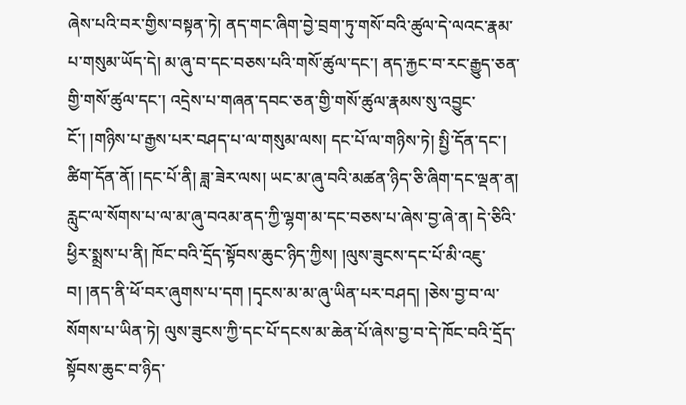ཞེས་པའི་བར་གྱིས་བསྟན་ཏེ། ནད་གང་ཞིག་བྱེ་བྲག་ཏུ་གསོ་བའི་ཚུལ་དེ་ལའང་རྣམ་པ་གསུམ་ཡོད་དེ། མ་ཞུ་བ་དང་བཅས་པའི་གསོ་ཚུལ་དང་། ནད་རྐྱང་བ་རང་རྒྱུད་ཅན་གྱི་གསོ་ཚུལ་དང་། འདྲེས་པ་གཞན་དབང་ཅན་གྱི་གསོ་ཚུལ་རྣམས་སུ་འབྱུང་ངོ་། །གཉིས་པ་རྒྱས་པར་བཤད་པ་ལ་གསུམ་ལས། དང་པོ་ལ་གཉིས་ཏེ། སྤྱི་དོན་དང་། ཚིག་དོན་ནོ། །དང་པོ་ནི། ཟླ་ཟེར་ལས། ཡང་མ་ཞུ་བའི་མཚན་ཉིད་ཅི་ཞིག་དང་ལྡན་ན། རླུང་ལ་སོགས་པ་ལ་མ་ཞུ་བའམ་ནད་ཀྱི་ལྷག་མ་དང་བཅས་པ་ཞེས་བྱ་ཞེ་ན། དེ་ཅིའི་ཕྱིར་སྨྲས་པ་ནི། ཁོང་བའི་དྲོད་སྟོབས་ཆུང་ཉིད་ཀྱིས། །ལུས་ཟུངས་དང་པོ་མི་འཇུ་བ། །ནད་ནི་ཕོ་བར་ཞུགས་པ་དག །དྭངས་མ་མ་ཞུ་ཡིན་པར་བཤད། །ཅེས་བྱ་བ་ལ་སོགས་པ་ཡིན་ཏེ། ལུས་ཟུངས་ཀྱི་དང་པོ་དངས་མ་ཆེན་པོ་ཞེས་བྱ་བ་དེ་ཁོང་བའི་དྲོད་སྟོབས་ཆུང་བ་ཉིད་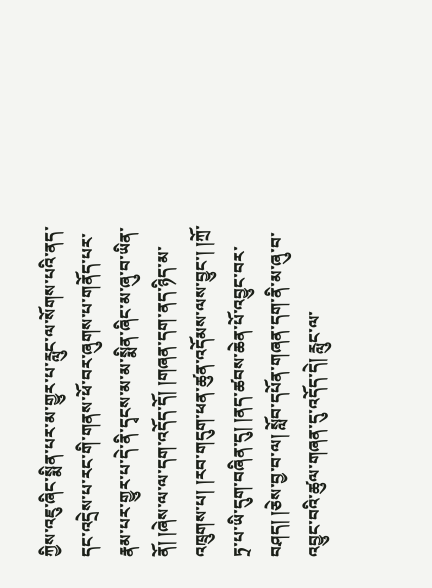ཀྱིས་འཇུ་ཞིང་སྨིན་པར་མ་གྱུར་པ་རླུང་ལ་སོགས་པའི་ནད་དང་འདྲེས་པ་རང་གི་གནས་ཕོ་བར་ཞུགས་པ་གནོད་པར་རྣམ་པར་གྱུར་པ་དེ་ནི་དྭངས་མ་མ་སྨིན་ཞིང་མ་ཞུ་བ་ཡིན་ནོ། །ཞེས་ལ་ལ་དག་འདོད་དོ། །གཞན་དག་ནད་ཉིད་མ་འཁྲུགས་པ། །རབ་གདུག་ཕན་ཚུན་འདོམས་ལས་བྱུང་། །ཀྲོ་ཏྲ་པ་ཡི་དུག་བཞིན་དུ། །ནད་ཚབས་ཆེན་པོ་འབྱུང་བར་བཤད། །ཅེས་བྱ་བ་ལ། སློབ་དཔོན་གཞན་དག་ནི་མ་ཞུ་བ་འབྱུང་བའི་ཚུལ་གཞན་དུ་འདོད་དེ། རླུང་ལ་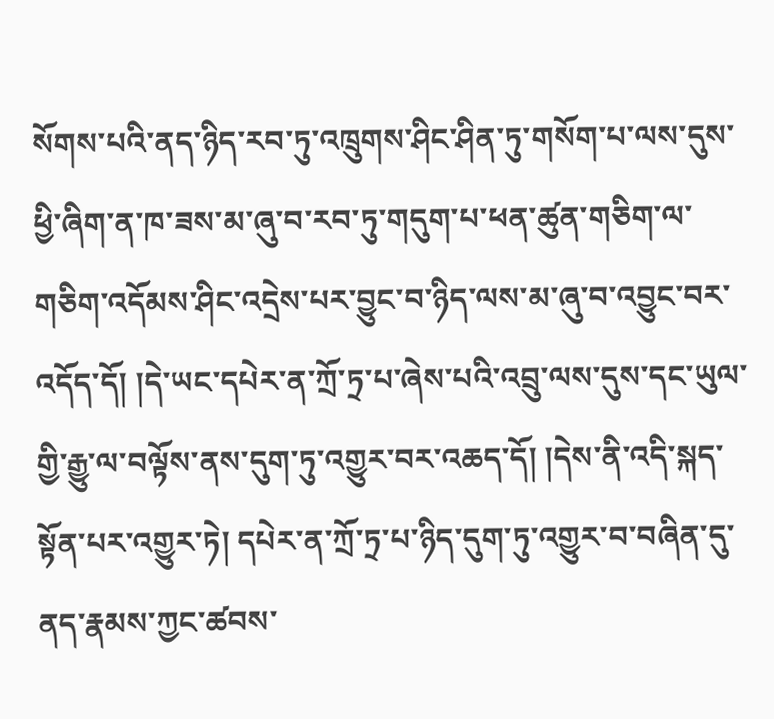སོགས་པའི་ནད་ཉིད་རབ་ཏུ་འཁྲུགས་ཤིང་ཤིན་ཏུ་གསོག་པ་ལས་དུས་ཕྱི་ཞིག་ན་ཁ་ཟས་མ་ཞུ་བ་རབ་ཏུ་གདུག་པ་ཕན་ཚུན་གཅིག་ལ་གཅིག་འདོམས་ཤིང་འདྲེས་པར་བྱུང་བ་ཉིད་ལས་མ་ཞུ་བ་འབྱུང་བར་འདོད་དོ། །དེ་ཡང་དཔེར་ན་ཀྲོ་ཏྲ་པ་ཞེས་པའི་འབྲུ་ལས་དུས་དང་ཡུལ་གྱི་རྒྱུ་ལ་བལྟོས་ནས་དུག་ཏུ་འགྱུར་བར་འཆད་དོ། །དེས་ནི་འདི་སྐད་སྟོན་པར་འགྱུར་ཏེ། དཔེར་ན་ཀྲོ་ཏྲ་པ་ཉིད་དུག་ཏུ་འགྱུར་བ་བཞིན་དུ་ནད་རྣམས་ཀྱང་ཚབས་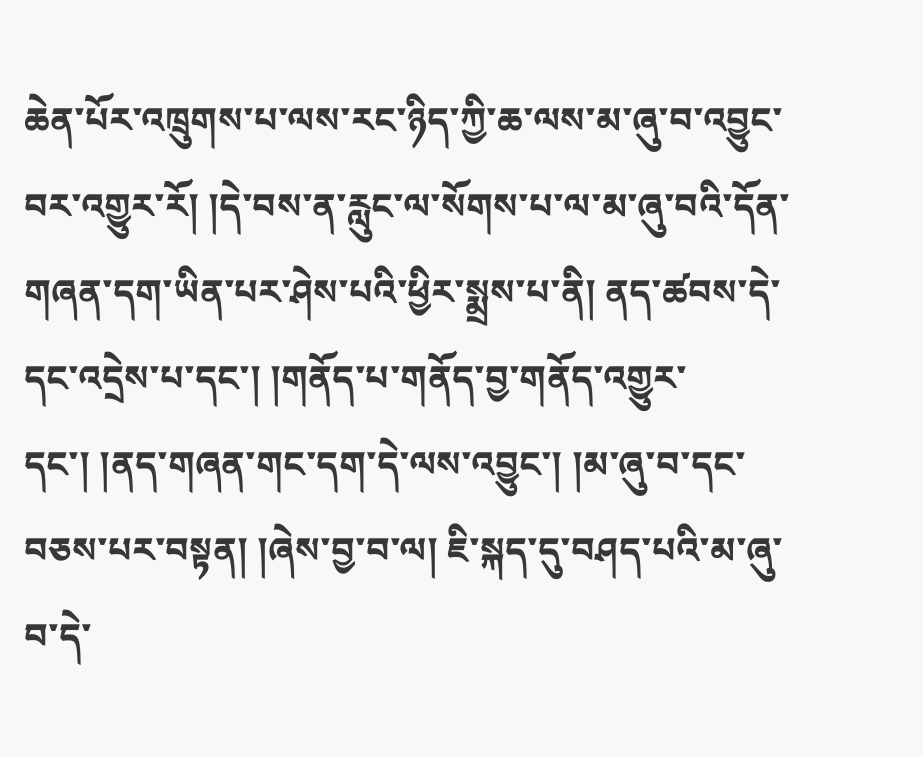ཆེན་པོར་འཁྲུགས་པ་ལས་རང་ཉིད་ཀྱི་ཆ་ལས་མ་ཞུ་བ་འབྱུང་བར་འགྱུར་རོ། །དེ་བས་ན་རླུང་ལ་སོགས་པ་ལ་མ་ཞུ་བའི་དོན་གཞན་དག་ཡིན་པར་ཤེས་པའི་ཕྱིར་སྨྲས་པ་ནི། ནད་ཚབས་དེ་དང་འདྲེས་པ་དང་། །གནོད་པ་གནོད་བྱ་གནོད་འགྱུར་དང་། །ནད་གཞན་གང་དག་དེ་ལས་འབྱུང་། །མ་ཞུ་བ་དང་བཅས་པར་བསྟན། །ཞེས་བྱ་བ་ལ། ཇི་སྐད་དུ་བཤད་པའི་མ་ཞུ་བ་དེ་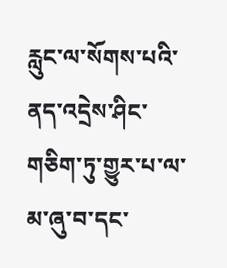རླུང་ལ་སོགས་པའི་ནད་འདྲེས་ཤིང་གཅིག་ཏུ་གྱུར་པ་ལ་མ་ཞུ་བ་དང་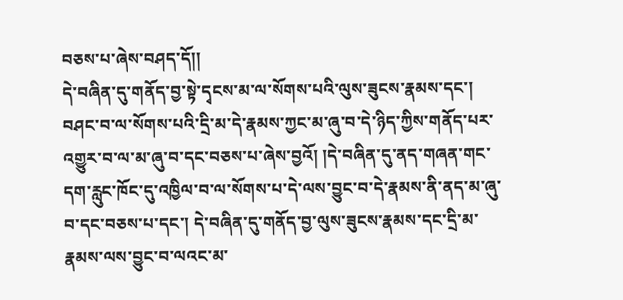བཅས་པ་ཞེས་བཤད་དོ།།
དེ་བཞིན་དུ་གནོད་བྱ་སྟེ་དྭངས་མ་ལ་སོགས་པའི་ལུས་ཟུངས་རྣམས་དང་། བཤང་བ་ལ་སོགས་པའི་དྲི་མ་དེ་རྣམས་ཀྱང་མ་ཞུ་བ་དེ་ཉིད་ཀྱིས་གནོད་པར་འགྱུར་བ་ལ་མ་ཞུ་བ་དང་བཅས་པ་ཞེས་བྱའོ། །དེ་བཞིན་དུ་ནད་གཞན་གང་དག་རླུང་ཁོང་དུ་འཁྱིལ་བ་ལ་སོགས་པ་དེ་ལས་བྱུང་བ་དེ་རྣམས་ནི་ནད་མ་ཞུ་བ་དང་བཅས་པ་དང་། དེ་བཞིན་དུ་གནོད་བྱ་ལུས་ཟུངས་རྣམས་དང་དྲི་མ་རྣམས་ལས་བྱུང་བ་ལའང་མ་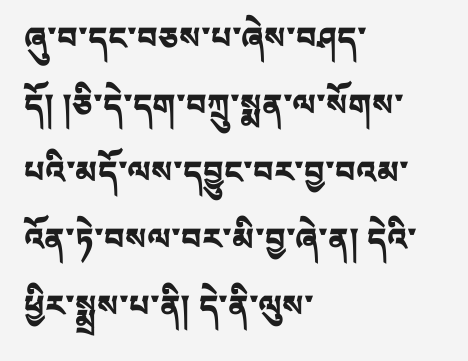ཞུ་བ་དང་བཅས་པ་ཞེས་བཤད་དོ། །ཅི་དེ་དག་བཀྲུ་སྨན་ལ་སོགས་པའི་མདོ་ལས་དབྱུང་བར་བྱ་བའམ་འོན་ཏེ་བསལ་བར་མི་བྱ་ཞེ་ན། དེའི་ཕྱིར་སྨྲས་པ་ནི། དེ་ནི་ལུས་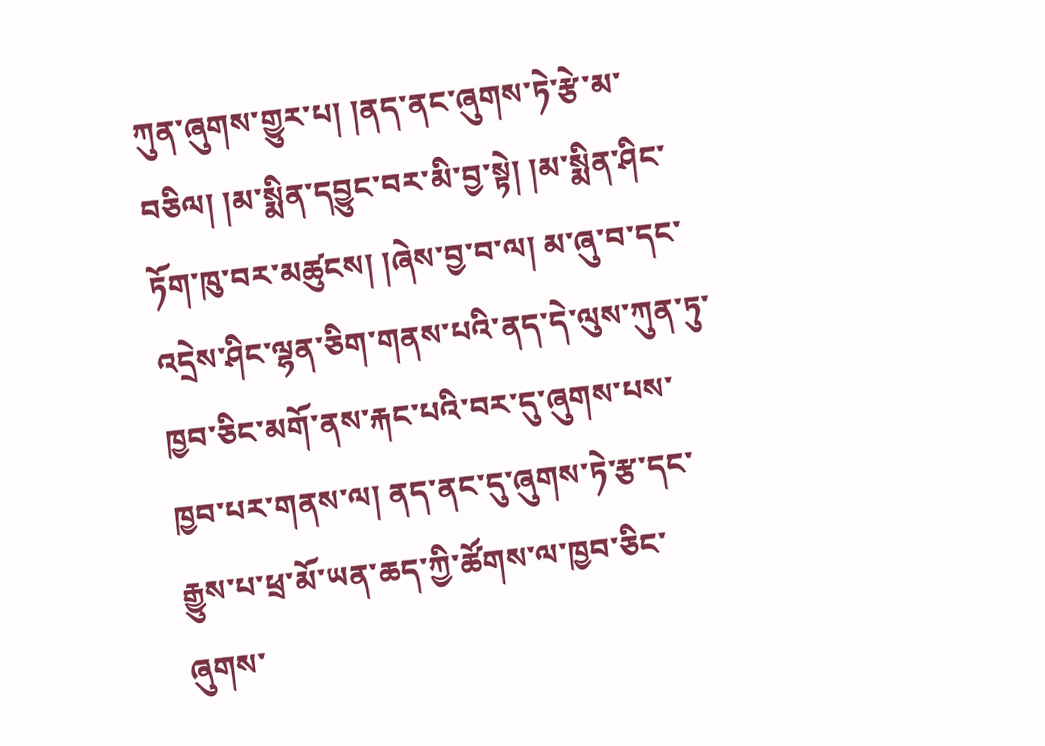ཀུན་ཞུགས་གྱུར་པ། །ནད་ནང་ཞུགས་ཏེ་རྩེ་མ་བཅིལ། །མ་སྨིན་དབྱུང་བར་མི་བྱ་སྟེ། །མ་སྨིན་ཤིང་ཏོག་ཁུ་བར་མཚུངས། །ཞེས་བྱ་བ་ལ། མ་ཞུ་བ་དང་འདྲེས་ཤིང་ལྷན་ཅིག་གནས་པའི་ནད་དེ་ལུས་ཀུན་ཏུ་ཁྱབ་ཅིང་མགོ་ནས་རྐང་པའི་བར་དུ་ཞུགས་པས་ཁྱབ་པར་གནས་ལ། ནད་ནང་དུ་ཞུགས་ཏེ་རྩ་དང་རྒྱུས་པ་ཕྲ་མོ་ཡན་ཆད་ཀྱི་ཚོགས་ལ་ཁྱབ་ཅིང་ཞུགས་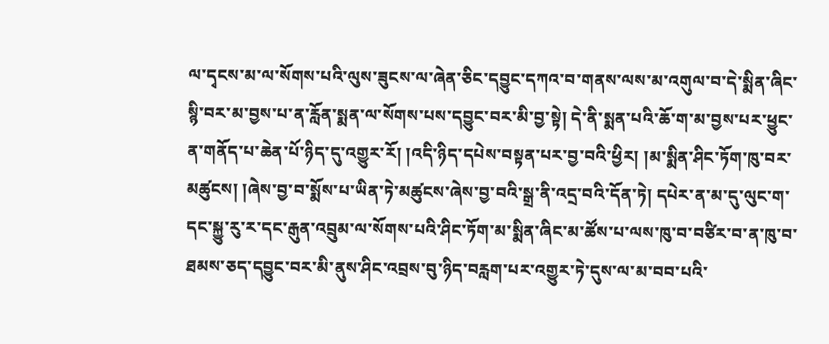ལ་དྭངས་མ་ལ་སོགས་པའི་ལུས་ཟུངས་ལ་ཞེན་ཅིང་དབྱུང་དཀའ་བ་གནས་ལས་མ་འགུལ་བ་དེ་སྨིན་ཞིང་སྙི་བར་མ་བྱས་པ་ན་རློན་སྨན་ལ་སོགས་པས་དབྱུང་བར་མི་བྱ་སྟེ། དེ་ནི་སྨན་པའི་ཆོ་ག་མ་བྱས་པར་ཕྱུང་ན་གནོད་པ་ཆེན་པོ་ཉིད་དུ་འགྱུར་རོ། །འདི་ཉིད་དཔེས་བསྟན་པར་བྱ་བའི་ཕྱིར། །མ་སྨིན་ཤིང་ཏོག་ཁུ་བར་མཚུངས། །ཞེས་བྱ་བ་སྨོས་པ་ཡིན་ཏེ་མཚུངས་ཞེས་བྱ་བའི་སྒྲ་ནི་འདྲ་བའི་དོན་ཏེ། དཔེར་ན་མ་དུ་ལུང་ག་དང་སྐྱུ་རུ་ར་དང་རྒུན་འབྲུམ་ལ་སོགས་པའི་ཤིང་ཏོག་མ་སྨིན་ཞིང་མ་ཚོས་པ་ལས་ཁུ་བ་བཙིར་བ་ན་ཁུ་བ་ཐམས་ཅད་དབྱུང་བར་མི་ནུས་ཤིང་འབྲས་བུ་ཉིད་བརླག་པར་འགྱུར་ཏེ་དུས་ལ་མ་བབ་པའི་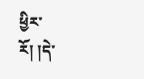ཕྱིར་རོ། །དེ་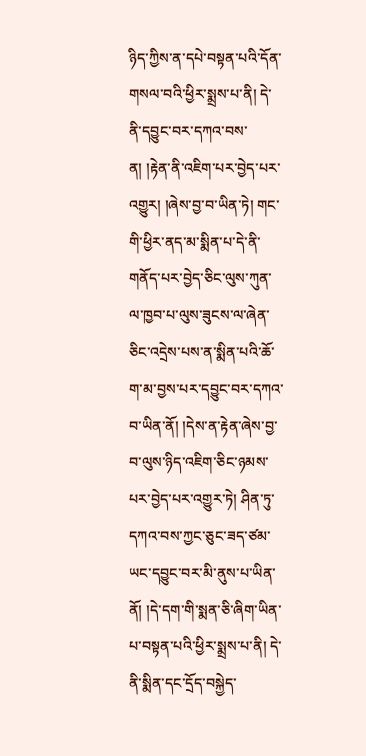ཉིད་ཀྱིས་ན་དཔེ་བསྟན་པའི་དོན་གསལ་བའི་ཕྱིར་སྨྲས་པ་ནི། དེ་ནི་དབྱུང་བར་དཀའ་བས་ན། །རྟེན་ནི་འཇིག་པར་བྱེད་པར་འགྱུར། །ཞེས་བྱ་བ་ཡིན་ཏེ། གང་གི་ཕྱིར་ནད་མ་སྨིན་པ་དེ་ནི་གནོད་པར་བྱེད་ཅིང་ལུས་ཀུན་ལ་ཁྱབ་པ་ལུས་ཟུངས་ལ་ཞེན་ཅིང་འདྲེས་པས་ན་སྨིན་པའི་ཆོ་ག་མ་བྱས་པར་དབྱུང་བར་དཀའ་བ་ཡིན་ནོ། །དེས་ན་རྟེན་ཞེས་བྱ་བ་ལུས་ཉིད་འཇིག་ཅིང་ཉམས་པར་བྱེད་པར་འགྱུར་ཏེ། ཤིན་ཏུ་དཀའ་བས་ཀྱང་ཅུང་ཟད་ཙམ་ཡང་དབྱུང་བར་མི་ནུས་པ་ཡིན་ནོ། །དེ་དག་གི་སྨན་ཅི་ཞིག་ཡིན་པ་བསྟན་པའི་ཕྱིར་སྨྲས་པ་ནི། དེ་ནི་སྨིན་དང་དྲོད་བསྐྱེད་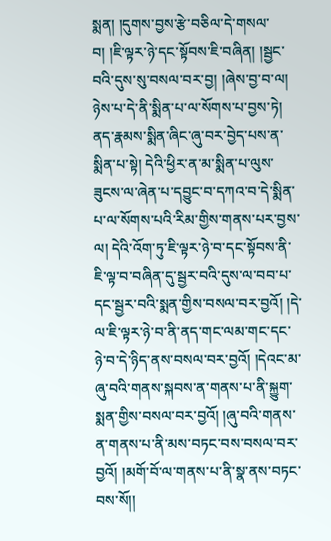སྨན། །དུགས་བྱས་རྩེ་བཅིལ་དེ་གསལ་བ། །ཇི་ལྟར་ཉེ་དང་སྟོབས་ཇི་བཞིན། །སྦྱང་བའི་དུས་སུ་བསལ་བར་བྱ། །ཞེས་བྱ་བ་ལ། ཉེས་པ་དེ་ནི་སྨིན་པ་ལ་སོགས་པ་བྱས་ཏེ། ནད་རྣམས་སྨིན་ཞིང་ཞུ་བར་བྱེད་པས་ན་སྨིན་པ་སྟེ། དེའི་ཕྱིར་ན་མ་སྨིན་པ་ལུས་ཟུངས་ལ་ཞེན་པ་དབྱུང་བ་དཀའ་བ་དེ་སྨིན་པ་ལ་སོགས་པའི་རིམ་གྱིས་གནས་པར་བྱས་ལ། དེའི་འོག་ཏུ་ཇི་ལྟར་ཉེ་བ་དང་སྟོབས་ནི་ཇི་ལྟ་བ་བཞིན་དུ་སྦྱར་བའི་དུས་ལ་བབ་པ་དང་སྦྱར་བའི་སྨན་གྱིས་བསལ་བར་བྱའོ། །དེ་ལ་ཇི་ལྟར་ཉེ་བ་ནི་ནད་གང་ལམ་གང་དང་ཉེ་བ་དེ་ཉིད་ནས་བསལ་བར་བྱའོ། །དེའང་མ་ཞུ་བའི་གནས་སྐབས་ན་གནས་པ་ནི་སྐྱུག་སྨན་གྱིས་བསལ་བར་བྱའོ། །ཞུ་བའི་གནས་ན་གནས་པ་ནི་མས་བཏང་བས་བསལ་བར་བྱའོ། །མགོ་བོ་ལ་གནས་པ་ནི་སྣ་ནས་བཏང་བས་སོ།།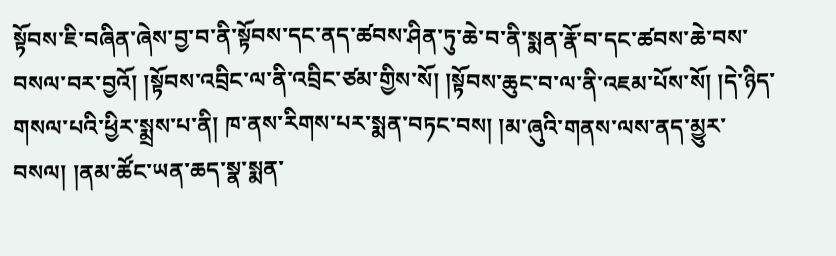སྟོབས་ཇི་བཞིན་ཞེས་བྱ་བ་ནི་སྟོབས་དང་ནད་ཚབས་ཤིན་ཏུ་ཆེ་བ་ནི་སྨན་རྣོ་བ་དང་ཚབས་ཆེ་བས་བསལ་བར་བྱའོ། །སྟོབས་འབྲིང་ལ་ནི་འབྲིང་ཙམ་གྱིས་སོ། །སྟོབས་ཆུང་བ་ལ་ནི་འཇམ་པོས་སོ། །དེ་ཉིད་གསལ་པའི་ཕྱིར་སྨྲས་པ་ནི། ཁ་ནས་རིགས་པར་སྨན་བཏང་བས། །མ་ཞུའི་གནས་ལས་ནད་མྱུར་བསལ། །ནམ་ཚོང་ཡན་ཆད་སྣ་སྨན་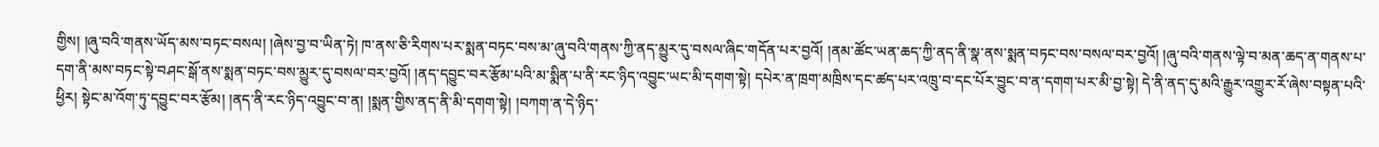གྱིས། །ཞུ་བའི་གནས་ཡོད་མས་བཏང་བསལ། །ཞེས་བྱ་བ་ཡིན་ཏེ། ཁ་ནས་ཅི་རིགས་པར་སྨན་བཏང་བས་མ་ཞུ་བའི་གནས་ཀྱི་ནད་མྱུར་དུ་བསལ་ཞིང་གདོན་པར་བྱའོ། །ནམ་ཚོང་ཡན་ཆད་ཀྱི་ནད་ནི་སྣ་ནས་སྨན་བཏང་བས་བསལ་བར་བྱའོ། །ཞུ་བའི་གནས་ལྟེ་བ་མན་ཆད་ན་གནས་པ་དག་ནི་མས་བཏང་སྟེ་བཤང་སྒོ་ནས་སྨན་བཏང་བས་མྱུར་དུ་བསལ་བར་བྱའོ། །ནད་དབྱུང་བར་རྩོམ་པའི་མ་སྨིན་པ་ནི་རང་ཉིད་འབྱུང་ཡང་མི་དགག་སྟེ། དཔེར་ན་ཁྲག་མཁྲིས་དང་ཚད་པར་འཁྲུ་བ་དང་པོར་བྱུང་བ་ན་དགག་པར་མི་བྱ་སྟེ། དེ་ནི་ནད་དུ་མའི་རྒྱུར་འགྱུར་རོ་ཞེས་བསྟན་པའི་ཕྱིར། སྟེང་མ་འོག་ཏུ་དབྱུང་བར་རྩོམ། །ནད་ནི་རང་ཉིད་འབྱུང་བ་ན། །སྨན་གྱིས་ནད་ནི་མི་དགག་སྟེ། །བཀག་ན་དེ་ཉིད་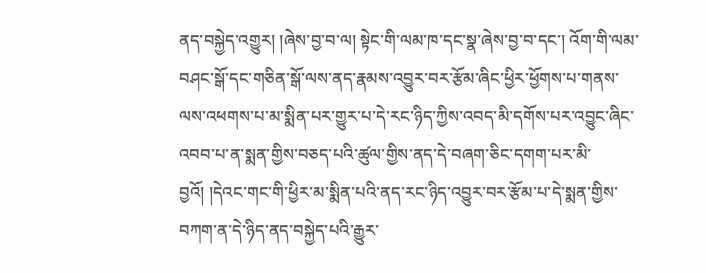ནད་བསྐྱེད་འགྱུར། །ཞེས་བྱ་བ་ལ། སྟེང་གི་ལམ་ཁ་དང་སྣ་ཞེས་བྱ་བ་དང་། འོག་གི་ལམ་བཤང་སྒོ་དང་གཅིན་སྒོ་ལས་ནད་རྣམས་འབྱུར་བར་རྩོམ་ཞིང་ཕྱིར་ཕྱོགས་པ་གནས་ལས་འཕགས་པ་མ་སྨིན་པར་གྱུར་པ་དེ་རང་ཉིད་ཀྱིས་འབད་མི་དགོས་པར་འབྱུང་ཞིང་འབབ་པ་ན་སྨན་གྱིས་བཅད་པའི་ཚུལ་གྱིས་ནད་དེ་བཞག་ཅིང་དགག་པར་མི་བྱའོ། །དེའང་གང་གི་ཕྱིར་མ་སྨིན་པའི་ནད་རང་ཉིད་འབྱུར་བར་རྩོམ་པ་དེ་སྨན་གྱིས་བཀག་ན་དེ་ཉིད་ནད་བསྐྱེད་པའི་རྒྱུར་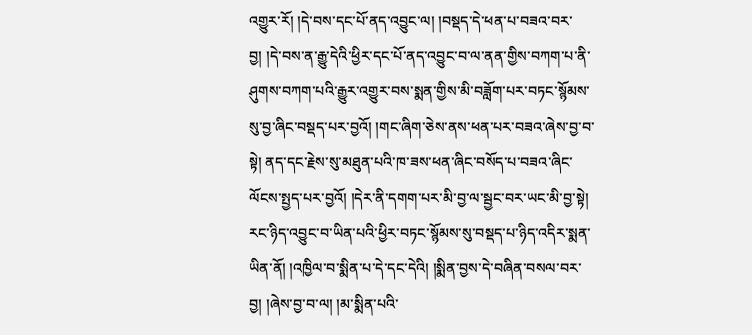འགྱུར་རོ། །དེ་བས་དང་པོ་ནད་འབྱུང་ལ། །བསྡད་དེ་ཕན་པ་བཟའ་བར་བྱ། །དེ་བས་ན་རྒྱུ་དེའི་ཕྱིར་དང་པོ་ནད་འབྱུང་བ་ལ་ནན་གྱིས་བཀག་པ་ནི་ཤུགས་བཀག་པའི་རྒྱུར་འགྱུར་བས་སྨན་གྱིས་མི་བཟློག་པར་བཏང་སྙོམས་སུ་བྱ་ཞིང་བསྡད་པར་བྱའོ། །གང་ཞིག་ཅེས་ནས་ཕན་པར་བཟའ་ཞེས་བྱ་བ་སྟེ། ནད་དང་རྗེས་སུ་མཐུན་པའི་ཁ་ཟས་ཕན་ཞིང་བསོད་པ་བཟའ་ཞིང་ལོངས་སྤྱད་པར་བྱའོ། །དེར་ནི་དགག་པར་མི་བྱ་ལ་སྦྱང་བར་ཡང་མི་བྱ་སྟེ། རང་ཉིད་འབྱུང་བ་ཡིན་པའི་ཕྱིར་བཏང་སྙོམས་སུ་བསྡད་པ་ཉིད་འདིར་སྨན་ཡིན་ནོ། །འཁྱིལ་བ་སྨིན་པ་དེ་དང་དེའི། །སྨིན་བྱས་དེ་བཞིན་བསལ་བར་བྱ། །ཞེས་བྱ་བ་ལ། །མ་སྨིན་པའི་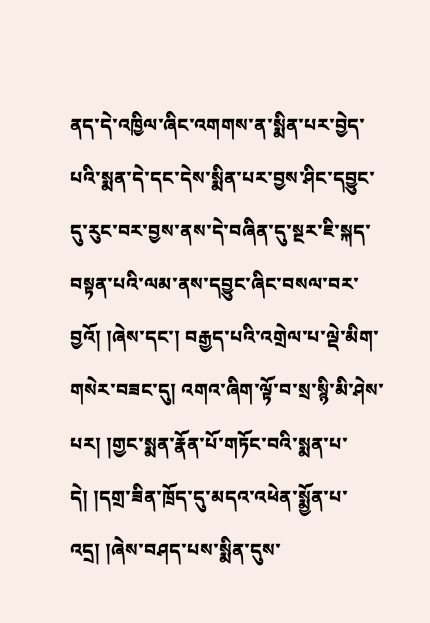ནད་དེ་འཁྱིལ་ཞིང་འགགས་ན་སྨིན་པར་བྱེད་པའི་སྨན་དེ་དང་དེས་སྨིན་པར་བྱས་ཤིང་དབྱུང་དུ་རུང་བར་བྱས་ནས་དེ་བཞིན་དུ་སྔར་ཇི་སྐད་བསྟན་པའི་ལམ་ནས་དབྱུང་ཞིང་བསལ་བར་བྱའོ། །ཞེས་དང་། བརྒྱད་པའི་འགྲེལ་པ་ལྡེ་མིག་གསེར་བཟང་དུ། འགའ་ཞིག་ལྟོ་བ་སྲ་སྙི་མི་ཤེས་པར། །གྱང་སྨན་རྣོན་པོ་གཏོང་བའི་སྨན་པ་དེ། །དགྲ་ཟིན་ཁྲོད་དུ་མདའ་འཕེན་སྨྱོན་པ་འདྲ། །ཞེས་བཤད་པས་སྨིན་དུས་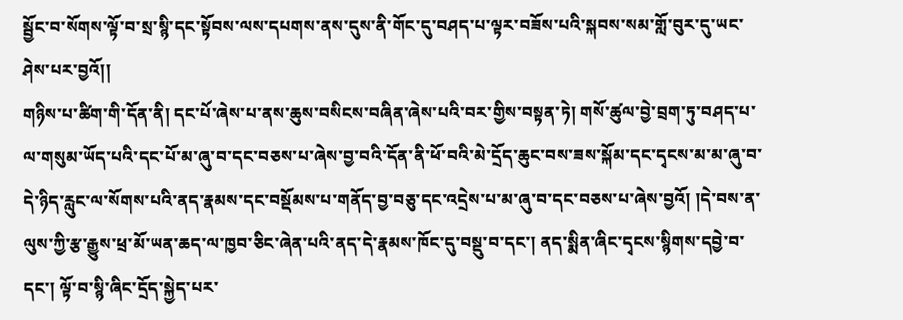སྦྱོང་བ་སོགས་ལྟོ་བ་སྲ་སྙི་དང་སྟོབས་ལས་དཔགས་ནས་དུས་ནི་གོང་དུ་བཤད་པ་ལྟར་བཟོས་པའི་སྐབས་སམ་གློ་བུར་དུ་ཡང་ཤེས་པར་བྱའོ།།
གཉིས་པ་ཚིག་གི་དོན་ནི། དང་པོ་ཞེས་པ་ནས་ཆུས་བསིངས་བཞིན་ཞེས་པའི་བར་གྱིས་བསྟན་ཏེ། གསོ་ཚུལ་བྱེ་བྲག་ཏུ་བཤད་པ་ལ་གསུམ་ཡོད་པའི་དང་པོ་མ་ཞུ་བ་དང་བཅས་པ་ཞེས་བྱ་བའི་དོན་ནི་ཕོ་བའི་མེ་དྲོད་ཆུང་བས་ཟས་སྐོམ་དང་དྭངས་མ་མ་ཞུ་བ་དེ་ཉིད་རླུང་ལ་སོགས་པའི་ནད་རྣམས་དང་བསྡོམས་པ་གནོད་བྱ་བཅུ་དང་འདྲེས་པ་མ་ཞུ་བ་དང་བཅས་པ་ཞེས་བྱའོ། །དེ་བས་ན་ལུས་ཀྱི་རྩ་རྒྱུས་ཕྲ་མོ་ཡན་ཆད་ལ་ཁྱབ་ཅིང་ཞེན་པའི་ནད་དེ་རྣམས་ཁོང་དུ་བསྡུ་བ་དང་། ནད་སྨིན་ཞིང་དྭངས་སྙིགས་དབྱེ་བ་དང་། ལྟོ་བ་སྙི་ཞིང་དྲོད་སྐྱེད་པར་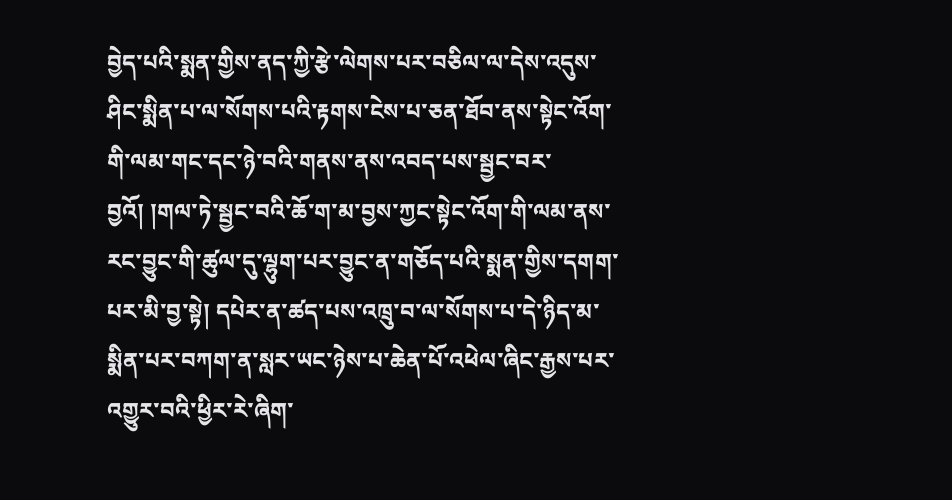བྱེད་པའི་སྨན་གྱིས་ནད་ཀྱི་རྩེ་ལེགས་པར་བཅིལ་ལ་དེས་འདུས་ཤིང་སྨིན་པ་ལ་སོགས་པའི་རྟགས་ངེས་པ་ཅན་ཐོབ་ནས་སྟེང་འོག་གི་ལམ་གང་དང་ཉེ་བའི་གནས་ནས་འབད་པས་སྦྱང་བར་བྱའོ། །གལ་ཏེ་སྦྱང་བའི་ཆོ་ག་མ་བྱས་ཀྱང་སྟེང་འོག་གི་ལམ་ནས་རང་བྱུང་གི་ཚུལ་དུ་ལྷུག་པར་བྱུང་ན་གཅོད་པའི་སྨན་གྱིས་དགག་པར་མི་བྱ་སྟེ། དཔེར་ན་ཚད་པས་འཁྲུ་བ་ལ་སོགས་པ་དེ་ཉིད་མ་སྨིན་པར་བཀག་ན་སླར་ཡང་ཉེས་པ་ཆེན་པོ་འཕེལ་ཞིང་རྒྱས་པར་འགྱུར་བའི་ཕྱིར་རེ་ཞིག་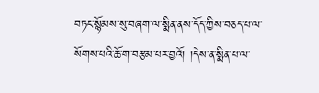བཏང་སྙོམས་སུ་བཞག་ལ་སྨིན་ནས་དོད་ཀྱིས་བཅད་པ་ལ་སོགས་པའི་ཆོ་ག་བརྩམ་པར་བྱའོ། །དེས་ན་སྨིན་པ་ལ་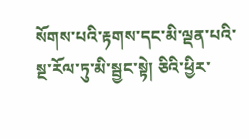སོགས་པའི་རྟགས་དང་མི་ལྡན་པའི་སྔ་རོལ་ཏུ་མི་སྦྱང་སྟེ། ཅིའི་ཕྱིར་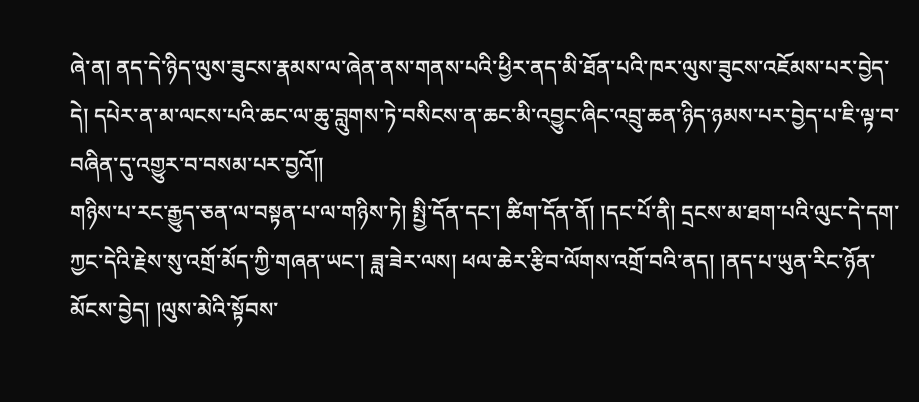ཞེ་ན། ནད་དེ་ཉིད་ལུས་ཟུངས་རྣམས་ལ་ཞེན་ནས་གནས་པའི་ཕྱིར་ནད་མི་ཐོན་པའི་ཁར་ལུས་ཟུངས་འཇོམས་པར་བྱེད་དེ། དཔེར་ན་མ་ལངས་པའི་ཆང་ལ་ཆུ་བླུགས་ཏེ་བསིངས་ན་ཆང་མི་འབྱུང་ཞིང་འབྲུ་ཆན་ཉིད་ཉམས་པར་བྱེད་པ་ཇི་ལྟ་བ་བཞིན་དུ་འགྱུར་བ་བསམ་པར་བྱའོ།།
གཉིས་པ་རང་རྒྱུད་ཅན་ལ་བསྟན་པ་ལ་གཉིས་ཏེ། སྤྱི་དོན་དང་། ཚིག་དོན་ནོ། །དང་པོ་ནི། དྲངས་མ་ཐག་པའི་ལུང་དེ་དག་ཀྱང་དེའི་རྗེས་སུ་འགྲོ་མོད་ཀྱི་གཞན་ཡང་། ཟླ་ཟེར་ལས། ཕལ་ཆེར་རྩིབ་ལོགས་འགྲོ་བའི་ནད། །ནད་པ་ཡུན་རིང་ཉོན་མོངས་བྱེད། །ལུས་མེའི་སྟོབས་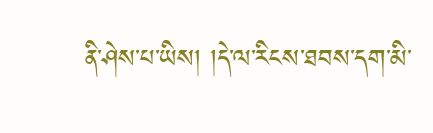ནི་ཤེས་པ་ཡིས། །དེ་ལ་རིངས་ཐབས་དག་མི་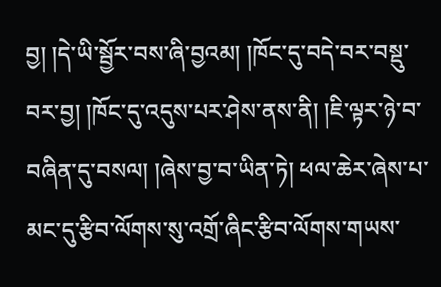བྱ། །དེ་ཡི་སྦྱོར་བས་ཞི་བྱའམ། །ཁོང་དུ་བདེ་བར་བསྡུ་བར་བྱ། །ཁོང་དུ་འདུས་པར་ཤེས་ནས་ནི། །ཇི་ལྟར་ཉེ་བ་བཞིན་དུ་བསལ། །ཞེས་བྱ་བ་ཡིན་ཏེ། ཕལ་ཆེར་ཞེས་པ་མང་དུ་རྩིབ་ལོགས་སུ་འགྲོ་ཞིང་རྩིབ་ལོགས་གཡས་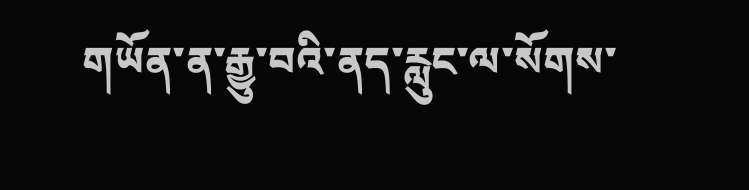གཡོན་ན་རྒྱུ་བའི་ནད་རླུང་ལ་སོགས་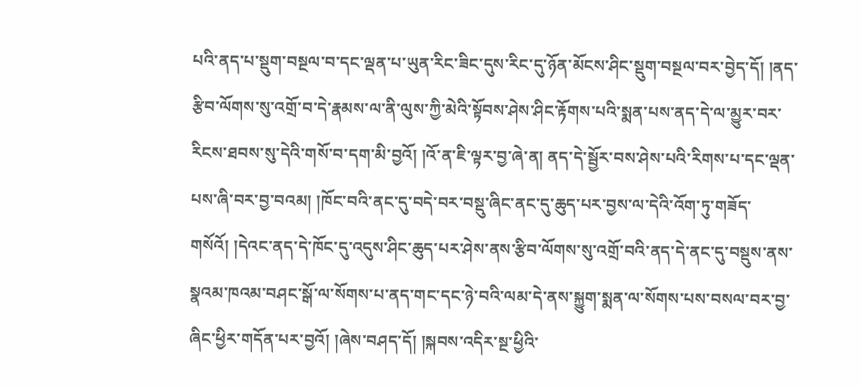པའི་ནད་པ་སྡུག་བསྔལ་བ་དང་ལྡན་པ་ཡུན་རིང་ཟིང་དུས་རིང་དུ་ཉོན་མོངས་ཤིང་སྡུག་བསྔལ་བར་བྱེད་དོ། །ནད་རྩིབ་ལོགས་སུ་འགྲོ་བ་དེ་རྣམས་ལ་ནི་ལུས་ཀྱི་མེའི་སྟོབས་ཤེས་ཤིང་རྟོགས་པའི་སྨན་པས་ནད་དེ་ལ་མྱུར་བར་རིངས་ཐབས་སུ་དེའི་གསོ་བ་དག་མི་བྱའོ། །འོ་ན་ཇི་ལྟར་བྱ་ཞེ་ན། ནད་དེ་སྦྱོར་བས་ཤེས་པའི་རིགས་པ་དང་ལྡན་པས་ཞི་བར་བྱ་བའམ། །ཁོང་བའི་ནང་དུ་བདེ་བར་བསྡུ་ཞིང་ནང་དུ་ཆུད་པར་བྱས་ལ་དེའི་འོག་ཏུ་གཟོད་གསོའོ། །དེའང་ནད་དེ་ཁོང་དུ་འདུས་ཤིང་ཆུད་པར་ཤེས་ནས་རྩིབ་ལོགས་སུ་འགྲོ་བའི་ནད་དེ་ནང་དུ་བསྡུས་ནས་སྣའམ་ཁའམ་བཤང་སྒོ་ལ་སོགས་པ་ནད་གང་དང་ཉེ་བའི་ལམ་དེ་ནས་སྐྱུག་སྨན་ལ་སོགས་པས་བསལ་བར་བྱ་ཞིང་ཕྱིར་གདོན་པར་བྱའོ། །ཞེས་བཤད་དོ། །སྐབས་འདིར་སྔ་ཕྱིའི་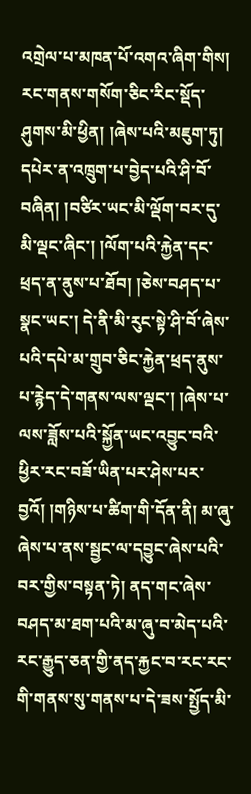འགྲེལ་པ་མཁན་པོ་འགའ་ཞིག་གིས། རང་གནས་གསོག་ཅིང་རིང་སྡོད་ཤུགས་མི་ཕྱིན། །ཞེས་པའི་མཇུག་ཏུ། དཔེར་ན་འཁྲུག་པ་བྱེད་པའི་ཤི་བོ་བཞིན། །བཙིར་ཡང་མི་ལྡོག་བར་དུ་མི་ལྡང་ཞིང་། །ལོག་པའི་རྐྱེན་དང་ཕྲད་ན་ནུས་པ་ཐོབ། །ཅེས་བཤད་པ་སྣང་ཡང་། དེ་ནི་མི་རུང་སྟེ་ཤི་བོ་ཞེས་པའི་དཔེ་མ་གྲུབ་ཅིང་རྐྱེན་ཕྲད་ནུས་པ་རྙེད་དེ་གནས་ལས་ལྡང་། །ཞེས་པ་ལས་ཟློས་པའི་སྐྱོན་ཡང་འབྱུང་བའི་ཕྱིར་རང་བཟོ་ཡིན་པར་ཤེས་པར་བྱའོ། །གཉིས་པ་ཚིག་གི་དོན་ནི། མ་ཞུ་ཞེས་པ་ནས་སྦྱང་ལ་དབྱུང་ཞེས་པའི་བར་གྱིས་བསྟན་ཏེ། ནད་གང་ཞེས་བཤད་མ་ཐག་པའི་མ་ཞུ་བ་མེད་པའི་རང་རྒྱུད་ཅན་གྱི་ནད་རྐྱང་བ་རང་རང་གི་གནས་སུ་གནས་པ་དེ་ཟས་སྤྱོད་མི་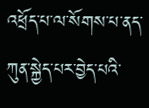འཕྲོད་པ་ལ་སོགས་པ་ནད་ཀུན་སྐྱེད་པར་བྱེད་པའི་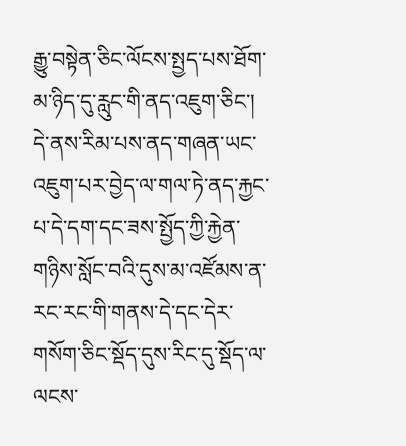རྒྱུ་བསྟེན་ཅིང་ལོངས་སྤྱད་པས་ཐོག་མ་ཉིད་དུ་རླུང་གི་ནད་འཇུག་ཅིང་། དེ་ནས་རིམ་པས་ནད་གཞན་ཡང་འཇུག་པར་བྱེད་ལ་གལ་ཏེ་ནད་རྐྱང་པ་དེ་དག་དང་ཟས་སྤྱོད་ཀྱི་རྐྱེན་གཉིས་སློང་བའི་དུས་མ་འཛོམས་ན་རང་རང་གི་གནས་དེ་དང་དེར་གསོག་ཅིང་སྡོད་དུས་རིང་དུ་སྡོད་ལ་ལངས་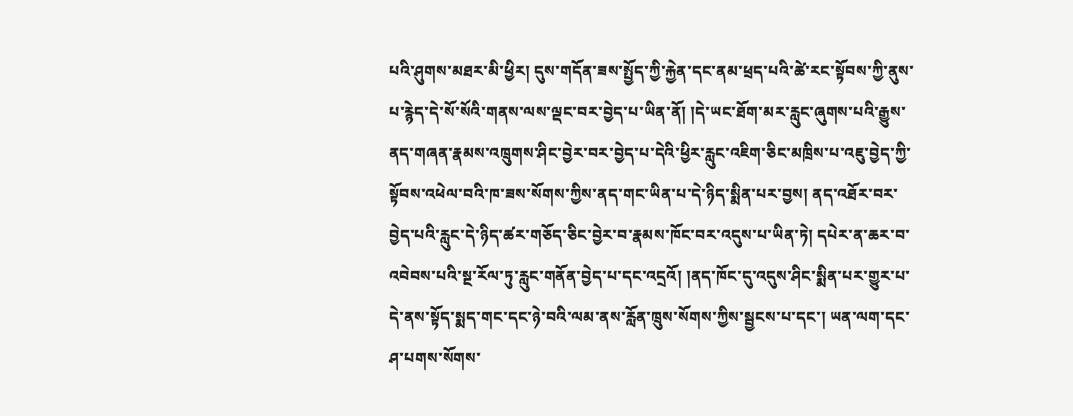པའི་ཤུགས་མཐར་མི་ཕྱིར། དུས་གདོན་ཟས་སྤྱོད་ཀྱི་རྐྱེན་དང་ནམ་ཕྲད་པའི་ཚེ་རང་སྟོབས་ཀྱི་ནུས་པ་རྙེད་དེ་སོ་སོའི་གནས་ལས་ལྡང་བར་བྱེད་པ་ཡིན་ནོ། །དེ་ཡང་ཐོག་མར་རླུང་ཞུགས་པའི་རྒྱུས་ནད་གཞན་རྣམས་འཁྲུགས་ཤིང་བྱེར་བར་བྱེད་པ་དེའི་ཕྱིར་རླུང་འཇིག་ཅིང་མཁྲིས་པ་འཇུ་བྱེད་ཀྱི་སྟོབས་འཕེལ་བའི་ཁ་ཟས་སོགས་ཀྱིས་ནད་གང་ཡིན་པ་དེ་ཉིད་སྨིན་པར་བྱས། ནད་འཐོར་བར་བྱེད་པའི་རླུང་དེ་ཉིད་ཚར་གཅོད་ཅིང་བྱེར་བ་རྣམས་ཁོང་བར་འདུས་པ་ཡིན་ཏེ། དཔེར་ན་ཆར་བ་འབེབས་པའི་སྔ་རོལ་ཏུ་རླུང་གནོན་བྱེད་པ་དང་འདྲའོ། །ནད་ཁོང་དུ་འདུས་ཤིང་སྨིན་པར་གྱུར་པ་དེ་ནས་སྟོད་སྨད་གང་དང་ཉེ་བའི་ལམ་ནས་རློན་ཁྲུས་སོགས་ཀྱིས་སྦྱངས་པ་དང་། ཡན་ལག་དང་ཤ་པགས་སོགས་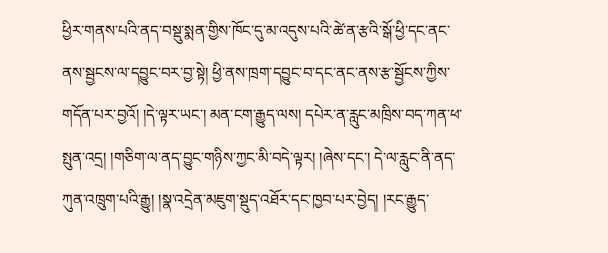ཕྱིར་གནས་པའི་ནད་བསྡུ་སྨན་གྱིས་ཁོང་དུ་མ་འདུས་པའི་ཚེ་ན་རྩའི་སྒོ་ཕྱི་དང་ནང་ནས་སྦྱངས་ལ་དབྱུང་བར་བྱ་སྟེ། ཕྱི་ནས་ཁྲག་དབྱུང་བ་དང་ནང་ནས་རྩ་སྦྱོངས་ཀྱིས་གདོན་པར་བྱའོ། །དེ་ལྟར་ཡང་། མན་ངག་རྒྱུད་ལས། དཔེར་ན་རླུང་མཁྲིས་བད་ཀན་ཕ་སྤུན་འདྲ། །གཅིག་ལ་ནད་བྱུང་གཉིས་ཀྱང་མི་བདེ་ལྟར། །ཞེས་དང་། དེ་ལ་རླུང་ནི་ནད་ཀུན་འཁྲུག་པའི་རྒྱུ། །སྣ་འདྲེན་མཇུག་སྡུད་འཐོར་དང་ཁྱབ་པར་བྱེད། །རང་རྒྱུད་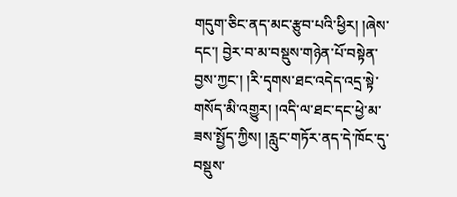གདུག་ཅིང་ནད་མང་རྩུབ་པའི་ཕྱིར། །ཞེས་དང་། བྱེར་བ་མ་བསྡུས་གཉེན་པོ་བསྟེན་བྱས་ཀྱང་། །རི་དྭགས་ཐང་འདེད་འདྲ་སྟེ་གསོད་མི་འགྱུར། །འདི་ལ་ཐང་དང་ཕྱེ་མ་ཟས་སྤྱོད་ཀྱིས། །རླུང་གཏོར་ནད་དེ་ཁོང་དུ་བསྡུས་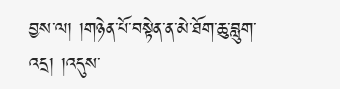བྱས་ལ། །གཉེན་པོ་བསྟེན་ན་མེ་ཐོག་ཆུ་བླུག་འདྲ། །འདུས་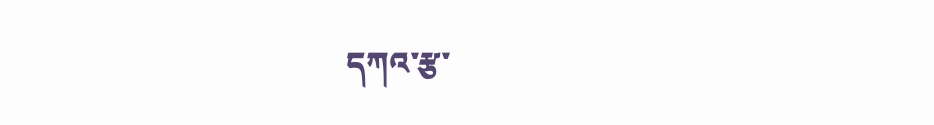དཀའ་རྩ་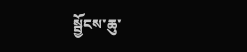སྦྱོངས་ཆུ་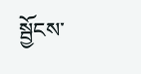སྦྱོངས་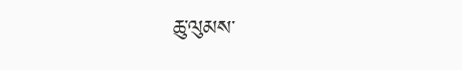ཆུ་ལུམས་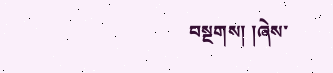བསྔགས། །ཞེས་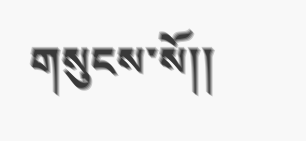གསུངས་སོ།།